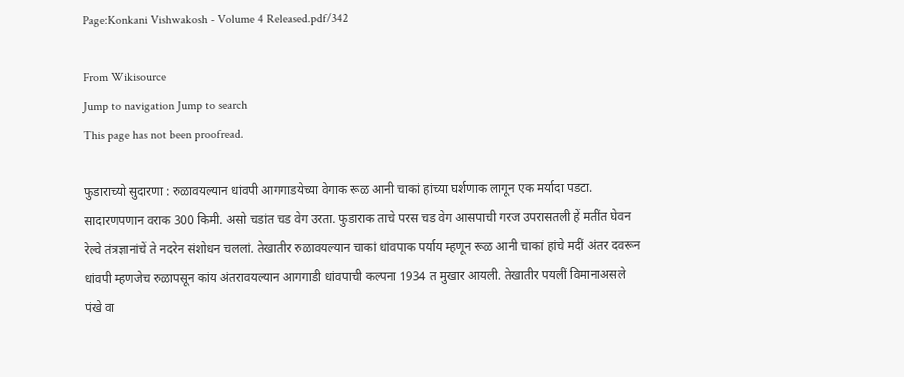Page:Konkani Vishwakosh - Volume 4 Released.pdf/342

From Wikisource
Jump to navigation Jump to search
This page has not been proofread.

फुडाराच्यो सुदारणा : रुळावयल्यान धांवपी आगगाडयेच्या वेगाक रूळ आनी चाकां हांच्या घर्शणाक लागून एक मर्यादा पडटा. सादारणपणान वराक 300 किमी. असो चडांत चड वेग उरता. फुडाराक ताचे परस चड वेग आसपाची गरज उपरासतली हें मतींत घेवन रेल्वे तंत्रज्ञानांचें ते नदरेन संशोधन चललां. तेखातीर रुळावयल्यान चाकां धांवपाक पर्याय म्हणून रूळ आनी चाकां हांचे मदीं अंतर दवरून धांवपी म्हणजेच रुळापसून कांय अंतरावयल्यान आगगाडी धांवपाची कल्पना 1934 त मुखार आयली. तेखातीर पयलीं विमानाअसले पंखे वा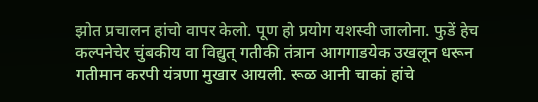झोत प्रचालन हांचो वापर केलो. पूण हो प्रयोग यशस्वी जालोना. फुडें हेच कल्पनेचेर चुंबकीय वा विद्युत् गतीकी तंत्रान आगगाडयेक उखलून धरून गतीमान करपी यंत्रणा मुखार आयली. रूळ आनी चाकां हांचे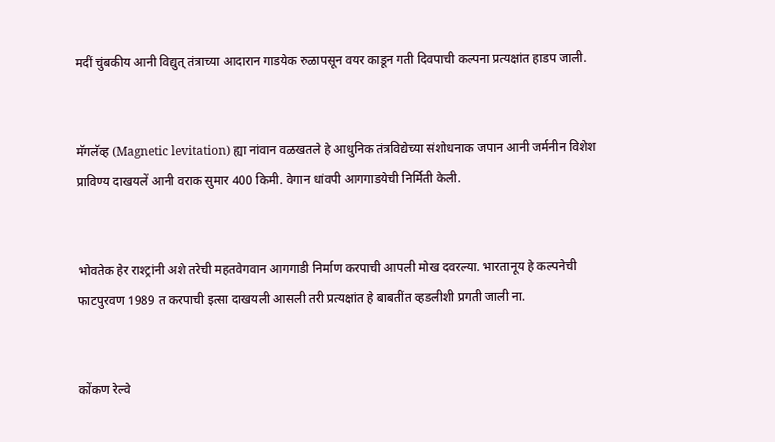मदीं चुंबकीय आनी विद्युत् तंत्राच्या आदारान गाडयेक रुळापसून वयर काडून गती दिवपाची कल्पना प्रत्यक्षांत हाडप जाली.


मॅगलॅव्ह (Magnetic levitation) ह्या नांवान वळखतले हे आधुनिक तंत्रविद्येच्या संशोधनाक जपान आनी जर्मनीन विशेश प्राविण्य दाखयलें आनी वराक सुमार 400 किमी. वेगान धांवपी आगगाडयेची निर्मिती केली.


भोवतेक हेर राश्ट्रांनी अशे तरेची महतवेगवान आगगाडी निर्माण करपाची आपली मोख दवरल्या. भारतानूय हे कल्पनेची फाटपुरवण 1989 त करपाची इत्सा दाखयली आसली तरी प्रत्यक्षांत हे बाबतींत व्हडलीशी प्रगती जाली ना.


कोंकण रेल्वे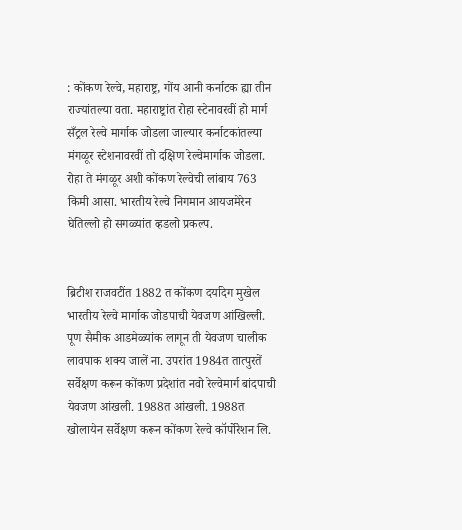: कोंकण रेल्वे, महाराष्ट्र, गोंय आनी कर्नाटक ह्या तीन राज्यांतल्या वता. महाराष्ट्रांत रोहा स्टेनावरवीं हो मार्ग सँट्रल रेल्वे मार्गाक जोडला जाल्यार कर्नाटकांतल्या मंगळूर स्टेशनावरवीं तो दक्षिण रेल्वेमार्गाक जोडला. रोहा ते मंगळूर अशी कोंकण रेल्वेची लांबाय 763 किमी आसा. भारतीय रेल्वे निगमान आयजमेरेन घेतिल्लो हो सगळ्यांत व्हडलो प्रकल्प.


ब्रिटीश राजवटींत 1882 त कोंकण दर्यादेग मुखेल भारतीय रेल्वे मार्गाक जोडपाची येवजण आंखिल्ली. पूण सैमीक आडमेळ्यांक लागून ती येवजण चालीक लावपाक शक्य जालें ना. उपरांत 1984त तात्पुरतें सर्वेक्षण करून कोंकण प्रदेशांत नवो रेल्वेमार्ग बांदपाची येवजण आंखली. 1988त आंखली. 1988त खोलायेन सर्वेक्षण करून कोंकण रेल्वे कॉर्पोरेशन लि.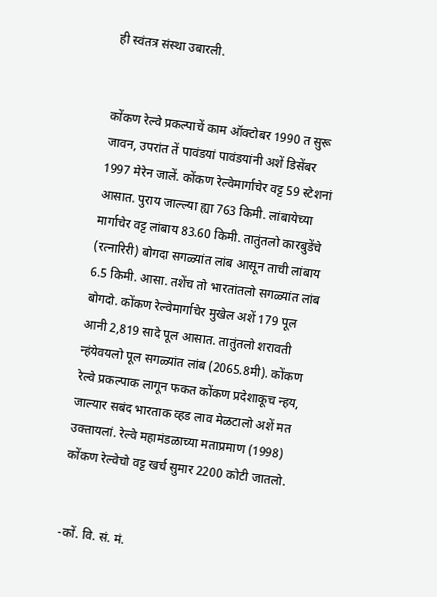ही स्वंतत्र संस्था उबारली.


कोंकण रेल्वे प्रकल्पाचें काम ऑक्टोबर 1990 त सुरू जावन, उपरांत तें पावंडयां पावंडयांनी अशें डिसेंबर 1997 मेरेन जालें. कोंकण रेल्वेमार्गाचेर वट्ट 59 स्टेशनां आसात. पुराय जाल्ल्या ह्या 763 किमी. लांबायेच्या मार्गाचेर वट्ट लांबाय 83.60 किमी. तातुंतलो कारबुडेंचे (रत्नारिरी) बोगदा सगळ्यांत लांब आसून ताची लांबाय 6.5 किमी. आसा. तशेंच तो भारतांतलो सगळ्यांत लांब बोगदो. कोंकण रेल्वेमार्गाचेर मुखेल अशें 179 पूल आनी 2,819 सादे पूल आसात. तातुंतलो शरावती न्हंयेवयलो पूल सगळ्यांत लांब (2065.8मी). कोंकण रेल्वे प्रकल्पाक लागून फकत कोंकण प्रदेशाकूच न्हय, जाल्यार सबंद भारताक व्हड लाव मेळटालो अशें मत उक्तायलां. रेल्वे महामंडळाच्या मताप्रमाण (1998) कोंकण रेल्वेचो वट्ट खर्च सुमार 2200 कोटी जातलो.


-कों. वि. सं. मं.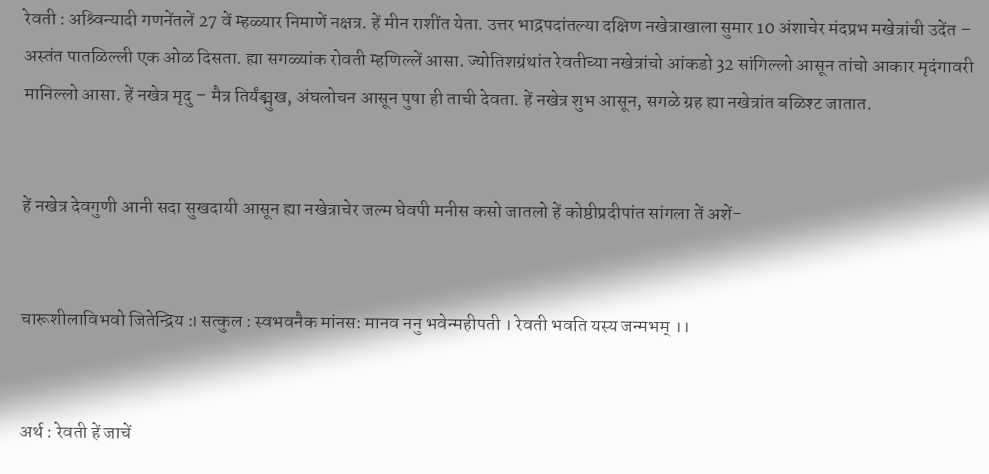रेवती : अश्र्विन्यादी गणनेंतलें 27 वें म्हळ्यार निमाणें नक्षत्र. हें मीन राशींत येता. उत्तर भाद्रपदांतल्या दक्षिण नखेत्राखाला सुमार 10 अंशाचेर मंदप्रभ मखेत्रांची उदेंत – अस्तंत पातळिल्ली एक ओळ दिसता. ह्या सगळ्यांक रोवती म्हणिल्लें आसा. ज्योतिशग्रंथांत रेवतीच्या नखेत्रांचो आंकडो 32 सांगिल्लो आसून तांचो आकार मृदंगावरी मानिल्लो आसा. हें नखेत्र मृदु – मैत्र तिर्यंङ्मुख, अंघलोचन आसून पुषा ही ताची देवता. हें नखेत्र शुभ आसून, सगळे ग्रह ह्या नखेत्रांत बळिश्ट जातात.


हें नखेत्र देवगुणी आनी सदा सुखदायी आसून ह्या नखेत्राचेर जल्म घेवपी मनीस कसो जातलो हें कोष्ठीप्रदीपांत सांगला तें अशें-


चारूशीलाविभवो जितेन्द्रिय :। सत्कुल : स्वभवनैक मांनस: मानव ननु भवेन्महीपती । रेवती भवति यस्य जन्मभम् ।।


अर्थ : रेवती हें जाचें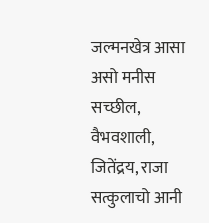जल्मनखेत्र आसा असो मनीस सच्छील, वैभवशाली, जितेंद्रय, राजा सत्कुलाचो आनी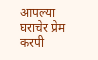आपल्या घराचेर प्रेम करपी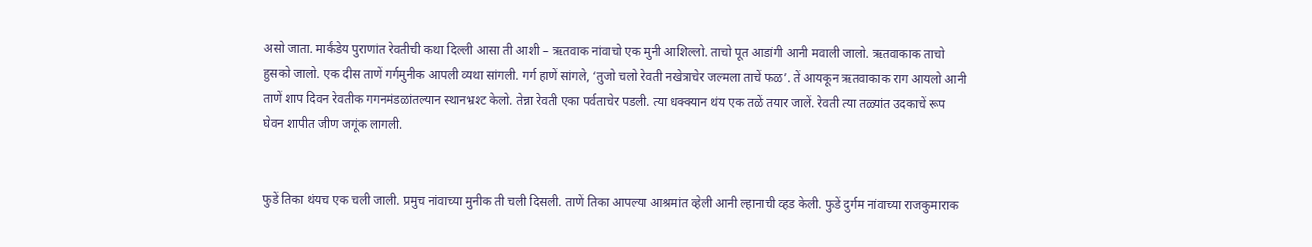असो जाता. मार्कंडेय पुराणांत रेवतीची कथा दिल्ली आसा ती आशी – ऋतवाक नांवाचो एक मुनी आशिल्लो. ताचो पूत आडांगी आनी मवाली जालो. ऋतवाकाक ताचो हुसको जालो. एक दीस ताणें गर्गमुनीक आपली व्यथा सांगली. गर्ग हाणें सांगले, ‘तुजो चलो रेवती नखेत्राचेर जल्मला ताचें फळ’. तें आयकून ऋतवाकाक राग आयलो आनी ताणें शाप दिवन रेवतीक गगनमंडळांतल्यान स्थानभ्रश्ट केलो. तेन्ना रेवती एका पर्वताचेर पडली. त्या धक्क्यान थंय एक तळें तयार जालें. रेवती त्या तळ्यांत उदकाचें रूप घेवन शापीत जीण जगूंक लागली.


फुडें तिका थंयच एक चली जाली. प्रमुच नांवाच्या मुनीक ती चली दिसली. ताणें तिका आपल्या आश्रमांत व्हेली आनी ल्हानाची व्हड केली. फुडें दुर्गम नांवाच्या राजकुमाराक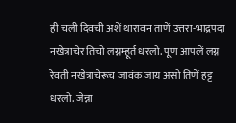ही चली दिवची अशें थारावन ताणें उत्तरा-भाद्रपदा नखेत्राचेर तिचो लग्नम्हूर्त धरलो. पूण आपलें लग्न रेवती नखेत्राचेरूच जावंक जाय असो तिणें हट्ट धरलो. जेन्ना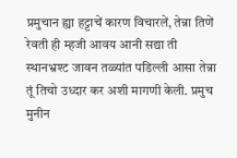प्रमुचान ह्या हट्टाचें कारण विचारलें, तेन्ना तिणें रेवती ही म्हजी आवय आनी सद्या ती स्थानभ्रश्ट जावन तळ्यांत पडिल्ली आसा तेन्ना तूं तिचो उध्दार कर अशी मागणी केली. प्रमुच मुनीन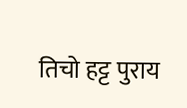तिचो हट्ट पुराय